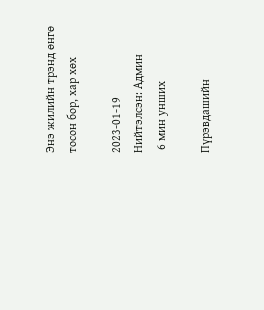Энэ жилийн трэнд өнгө тосон бор, хар хөх

2023-01-19
Нийтэлсэн: Админ
 6 мин унших

Пүрэвдашийн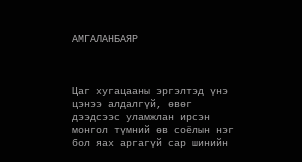АМГАЛАНБАЯР



Цаг хугацааны эргэлтэд үнэ цэнээ алдалгүй, өвөг дээдсээс уламжлан ирсэн монгол түмний өв соёлын нэг бол яах аргагүй сар шинийн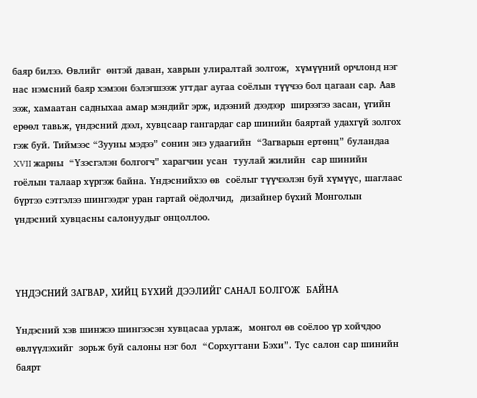баяр билээ. Өвлийг  өнтэй даван, хаврын улиралтай золгож,  хүмүүний орчлонд нэг нас нэмсний баяр хэмээн бэлэгшээж угтдаг аугаа соёлын түүчээ бол цагаан сар. Аав ээж, хамаатан садныхаа амар мэндийг эрж, идээний дээдээр  ширээгээ засан, үгийн ерөөл тавьж, үндэсний дээл, хувцсаар гангардаг сар шинийн баяртай удахгүй золгох гэж буй. Тиймээс “Зууны мэдээ” сонин энэ удаагийн  “Загварын ертөнц” буландаа XVII жарны  “Үзэсгэлэн болгогч” харагчин усан  туулай жилийн  сар шинийн гоёлын талаар хүргэж байна. Үндэснийхээ өв  соёлыг түүчээлэн буй хүмүүс, шаглаас бүртээ сэтгэлээ шингээдэг уран гартай оёдолчид,  дизайнер бүхий Монголын үндэсний хувцасны салонуудыг онцоллоо.



ҮНДЭСНИЙ ЗАГВАР, ХИЙЦ БҮХИЙ ДЭЭЛИЙГ САНАЛ БОЛГОЖ  БАЙНА

Үндэсний хэв шинжээ шингээсэн хувцасаа урлаж,  монгол өв соёлоо үр хойчдоо өвлүүлэхийг  зорьж буй салоны нэг бол  “Сорхугтани Бэхи”. Тус салон сар шинийн баярт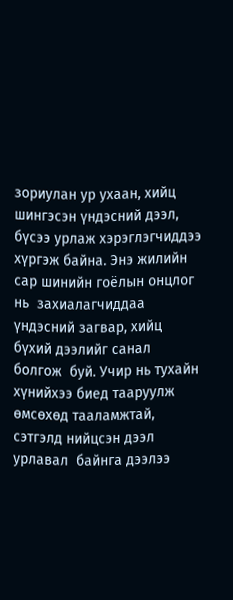зориулан ур ухаан, хийц шингэсэн үндэсний дээл, бүсээ урлаж хэрэглэгчиддээ хүргэж байна. Энэ жилийн сар шинийн гоёлын онцлог нь  захиалагчиддаа үндэсний загвар, хийц бүхий дээлийг санал болгож  буй. Учир нь тухайн хүнийхээ биед тааруулж өмсөхөд тааламжтай, сэтгэлд нийцсэн дээл урлавал  байнга дээлээ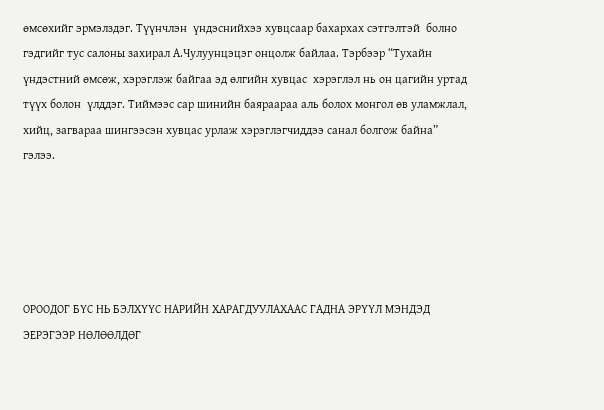өмсөхийг эрмэлздэг. Түүнчлэн  үндэснийхээ хувцсаар бахархах сэтгэлтэй  болно гэдгийг тус салоны захирал А.Чулуунцэцэг онцолж байлаа. Тэрбээр “Тухайн үндэстний өмсөж, хэрэглэж байгаа эд өлгийн хувцас  хэрэглэл нь он цагийн уртад  түүх болон  үлддэг. Тиймээс сар шинийн баяраараа аль болох монгол өв уламжлал, хийц, загвараа шингээсэн хувцас урлаж хэрэглэгчиддээ санал болгож байна” гэлээ.





ОРООДОГ БҮС НЬ БЭЛХҮҮС НАРИЙН ХАРАГДУУЛАХААС ГАДНА ЭРҮҮЛ МЭНДЭД ЭЕРЭГЭЭР НӨЛӨӨЛДӨГ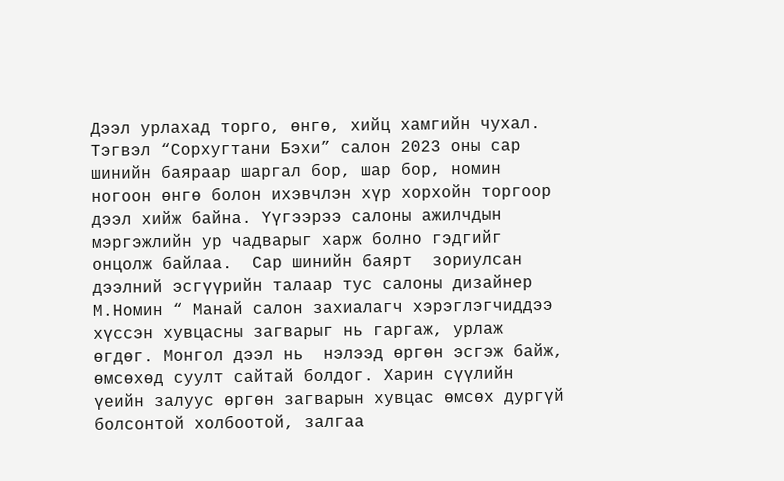Дээл урлахад торго, өнгө, хийц хамгийн чухал. Тэгвэл “Сорхугтани Бэхи” салон 2023 оны сар шинийн баяраар шаргал бор, шар бор, номин ногоон өнгө болон ихэвчлэн хүр хорхойн торгоор дээл хийж байна. Үүгээрээ салоны ажилчдын мэргэжлийн ур чадварыг харж болно гэдгийг онцолж байлаа.  Сар шинийн баярт  зориулсан дээлний эсгүүрийн талаар тус салоны дизайнер М.Номин “ Манай салон захиалагч хэрэглэгчиддээ хүссэн хувцасны загварыг нь гаргаж, урлаж өгдөг. Монгол дээл нь  нэлээд өргөн эсгэж байж, өмсөхөд суулт сайтай болдог. Харин сүүлийн үеийн залуус өргөн загварын хувцас өмсөх дургүй болсонтой холбоотой, залгаа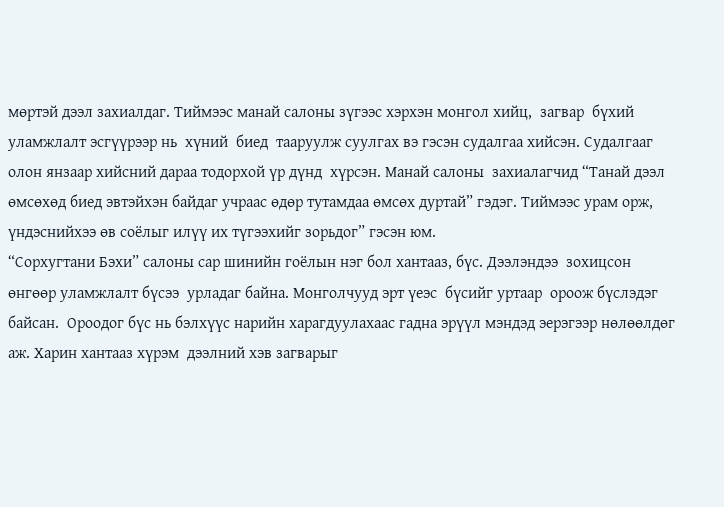мөртэй дээл захиалдаг. Тиймээс манай салоны зүгээс хэрхэн монгол хийц,  загвар  бүхий уламжлалт эсгүүрээр нь  хүний  биед  тааруулж суулгах вэ гэсэн судалгаа хийсэн. Судалгааг олон янзаар хийсний дараа тодорхой үр дүнд  хүрсэн. Манай салоны  захиалагчид “Танай дээл өмсөхөд биед эвтэйхэн байдаг учраас өдөр тутамдаа өмсөх дуртай” гэдэг. Тиймээс урам орж, үндэснийхээ өв соёлыг илүү их түгээхийг зорьдог” гэсэн юм.
“Сорхугтани Бэхи” салоны сар шинийн гоёлын нэг бол хантааз, бүс. Дээлэндээ  зохицсон өнгөөр уламжлалт бүсээ  урладаг байна. Монголчууд эрт үеэс  бүсийг уртаар  ороож бүслэдэг байсан.  Ороодог бүс нь бэлхүүс нарийн харагдуулахаас гадна эрүүл мэндэд эерэгээр нөлөөлдөг аж. Харин хантааз хүрэм  дээлний хэв загварыг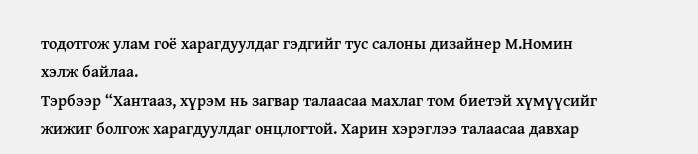тодотгож улам гоё харагдуулдаг гэдгийг тус салоны дизайнер М.Номин хэлж байлаа.
Тэрбээр “Хантааз, хүрэм нь загвар талаасаа махлаг том биетэй хүмүүсийг жижиг болгож харагдуулдаг онцлогтой. Харин хэрэглээ талаасаа давхар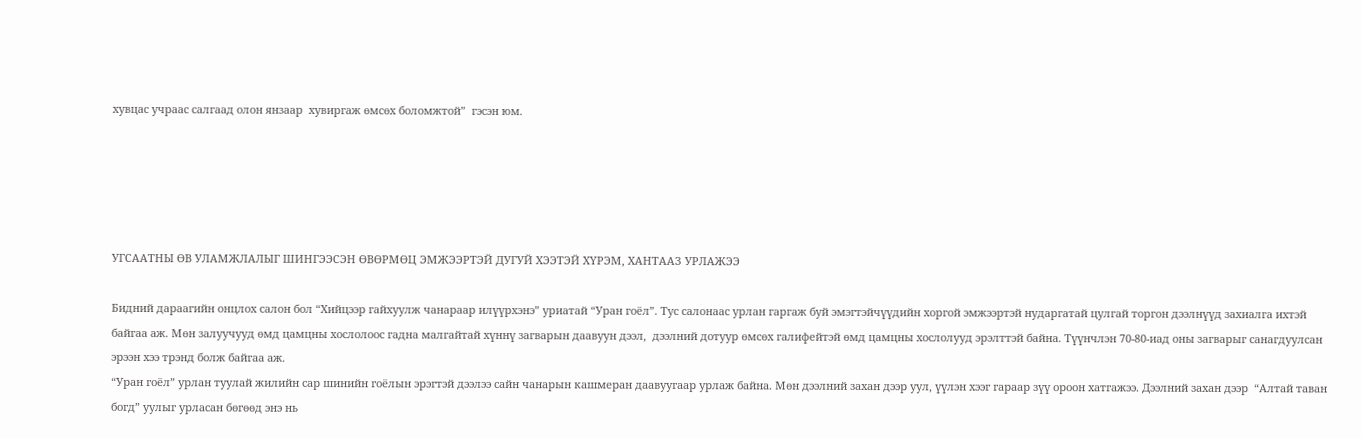хувцас учраас салгаад олон янзаар  хувиргаж өмсөх боломжтой”  гэсэн юм.





УГСААТНЫ ӨВ УЛАМЖЛАЛЫГ ШИНГЭЭСЭН ӨВӨРМӨЦ ЭМЖЭЭРТЭЙ ДУГУЙ ХЭЭТЭЙ ХҮРЭМ, ХАНТААЗ УРЛАЖЭЭ

Бидний дараагийн онцлох салон бол “Хийцээр гайхуулж чанараар илүүрхэнэ” уриатай “Уран гоёл”. Тус салонаас урлан гаргаж буй эмэгтэйчүүдийн хоргой эмжээртэй нударгатай цулгай торгон дээлнүүд захиалга ихтэй байгаа аж. Мөн залуучууд өмд цамцны хослолоос гадна малгайтай хүннү загварын даавуун дээл,  дээлний дотуур өмсөх галифейтэй өмд цамцны хослолууд эрэлттэй байна. Түүнчлэн 70-80-иад оны загварыг санагдуулсан эрээн хээ трэнд болж байгаа аж.
“Уран гоёл” урлан туулай жилийн сар шинийн гоёлын эрэгтэй дээлээ сайн чанарын кашмеран даавуугаар урлаж байна. Мөн дээлний захан дээр уул, үүлэн хээг гараар зүү ороон хатгажээ. Дээлний захан дээр  “Алтай таван богд” уулыг урласан бөгөөд энэ нь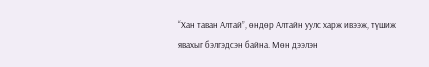“Хан таван Алтай”, өндөр Алтайн уулс харж ивээж, түшиж явахыг бэлгэдсэн байна. Мөн дээлэн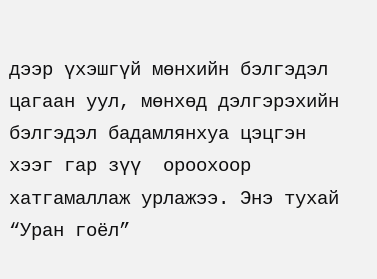дээр үхэшгүй мөнхийн бэлгэдэл цагаан уул, мөнхөд дэлгэрэхийн бэлгэдэл бадамлянхуа цэцгэн хээг гар зүү  ороохоор хатгамаллаж урлажээ. Энэ тухай “Уран гоёл”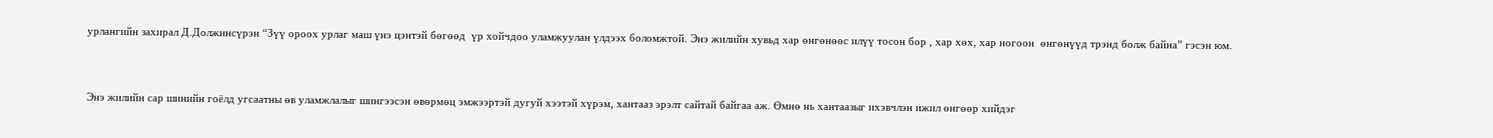урлангийн захирал Д.Должинсүрэн “Зүү ороох урлаг маш үнэ цэнтэй бөгөөд  үр хойчдоо уламжуулан үлдээх боломжтой. Энэ жилийн хувьд хар өнгөнөөс илүү тосон бор , хар хөх, хар ногоон  өнгөнүүд трэнд болж байна” гэсэн юм.


Энэ жилийн сар шинийн гоёлд угсаатны өв уламжлалыг шингээсэн өвөрмөц эмжээртэй дугуй хээтэй хүрэм, хантааз эрэлт сайтай байгаа аж. Өмнө нь хантаазыг ихэвчлэн ижил өнгөөр хийдэг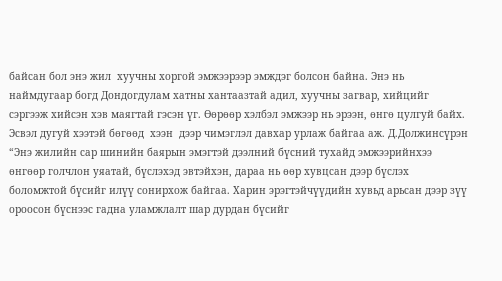байсан бол энэ жил  хуучны хоргой эмжээрээр эмждэг болсон байна. Энэ нь наймдугаар богд Дондогдулам хатны хантаазтай адил, хуучны загвар, хийцийг сэргээж хийсэн хэв маягтай гэсэн үг. Өөрөөр хэлбэл эмжээр нь эрээн, өнгө цулгуй байх. Эсвэл дугуй хээтэй бөгөөд  хээн  дээр чимэглэл давхар урлаж байгаа аж. Д.Должинсүрэн “Энэ жилийн сар шинийн баярын эмэгтэй дээлний бүсний тухайд эмжээрийнхээ өнгөөр голчлон уяатай, бүслэхэд эвтэйхэн, дараа нь өөр хувцсан дээр бүслэх  боломжтой бүсийг илүү сонирхож байгаа. Харин эрэгтэйчүүдийн хувьд арьсан дээр зүү ороосон бүснээс гадна уламжлалт шар дурдан бүсийг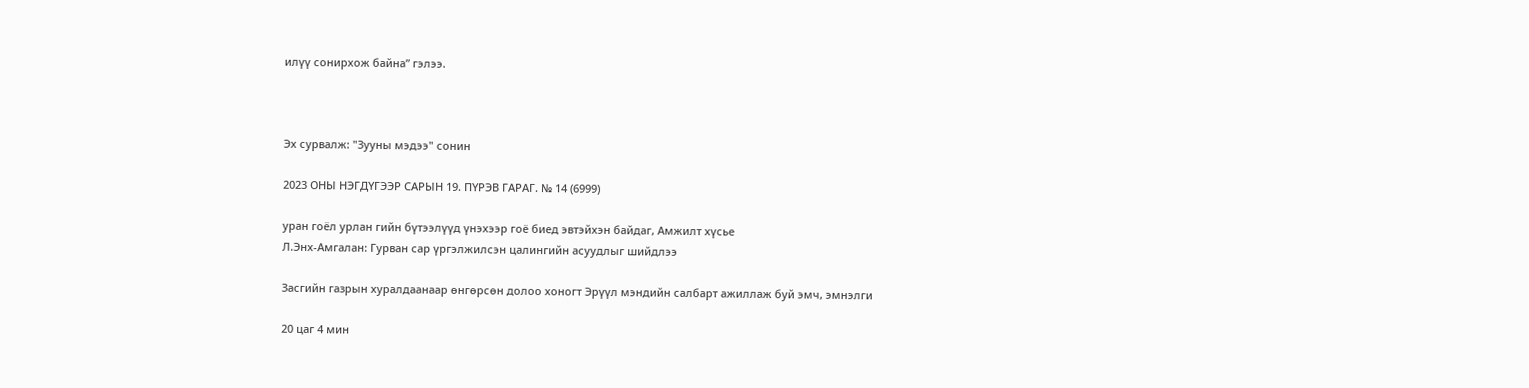илүү сонирхож байна” гэлээ.



Эх сурвалж: "Зууны мэдээ" сонин

2023 ОНЫ НЭГДҮГЭЭР САРЫН 19. ПҮРЭВ ГАРАГ. № 14 (6999)

уран гоёл урлан гийн бүтээлүүд үнэхээр гоё биед эвтэйхэн байдаг, Амжилт хүсье
Л.Энх-Амгалан: Гурван сар үргэлжилсэн цалингийн асуудлыг шийдлээ

Засгийн газрын хуралдаанаар өнгөрсөн долоо хоногт Эрүүл мэндийн салбарт ажиллаж буй эмч, эмнэлги

20 цаг 4 мин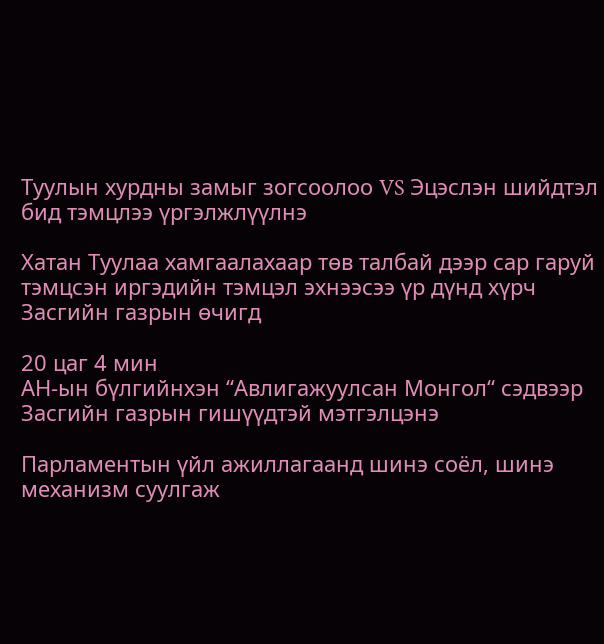Туулын хурдны замыг зогсоолоо VS Эцэслэн шийдтэл бид тэмцлээ үргэлжлүүлнэ

Хатан Туулаа хамгаалахаар төв талбай дээр сар гаруй тэмцсэн иргэдийн тэмцэл эхнээсээ үр дүнд хүрч Засгийн газрын өчигд

20 цаг 4 мин
АН-ын бүлгийнхэн “Авлигажуулсан Монгол“ сэдвээр Засгийн газрын гишүүдтэй мэтгэлцэнэ

Парламентын үйл ажиллагаанд шинэ соёл, шинэ механизм суулгаж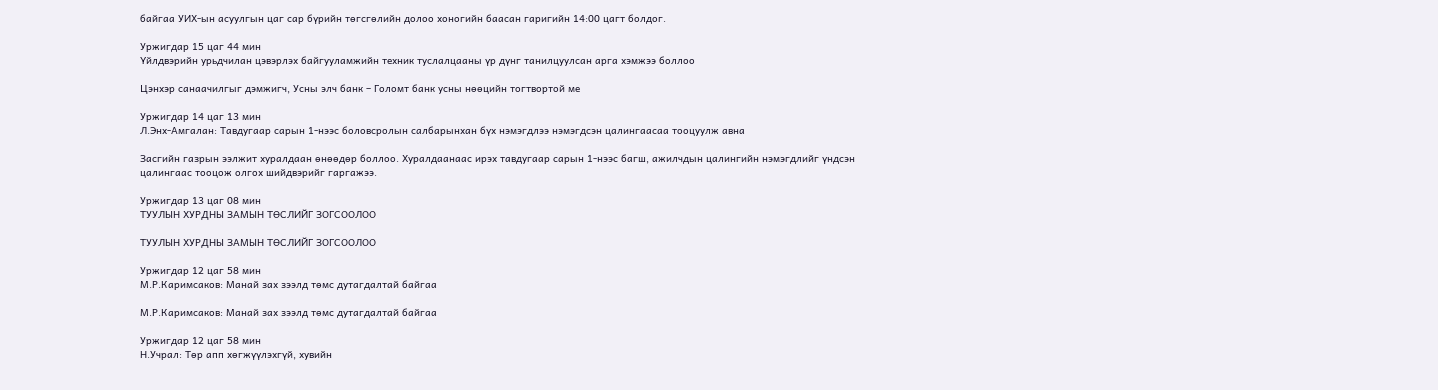байгаа УИХ-ын асуулгын цаг сар бүрийн төгсгөлийн долоо хоногийн баасан гаригийн 14:00 цагт болдог.

Уржигдар 15 цаг 44 мин
Үйлдвэрийн урьдчилан цэвэрлэх байгууламжийн техник туслалцааны үр дүнг танилцуулсан арга хэмжээ боллоо

Цэнхэр санаачилгыг дэмжигч, Усны элч банк – Голомт банк усны нөөцийн тогтвортой ме

Уржигдар 14 цаг 13 мин
Л.Энх-Амгалан: Тавдугаар сарын 1-нээс боловсролын салбарынхан бүх нэмэгдлээ нэмэгдсэн цалингаасаа тооцуулж авна

Засгийн газрын ээлжит хуралдаан өнөөдөр боллоо. Хуралдаанаас ирэх тавдугаар сарын 1-нээс багш, ажилчдын цалингийн нэмэгдлийг үндсэн цалингаас тооцож олгох шийдвэрийг гаргажээ.

Уржигдар 13 цаг 08 мин
ТУУЛЫН ХУРДНЫ ЗАМЫН ТӨСЛИЙГ ЗОГСООЛОО

ТУУЛЫН ХУРДНЫ ЗАМЫН ТӨСЛИЙГ ЗОГСООЛОО

Уржигдар 12 цаг 58 мин
М.Р.Каримсаков: Манай зах зээлд төмс дутагдалтай байгаа

М.Р.Каримсаков: Манай зах зээлд төмс дутагдалтай байгаа

Уржигдар 12 цаг 58 мин
Н.Учрал: Төр апп хөгжүүлэхгүй, хувийн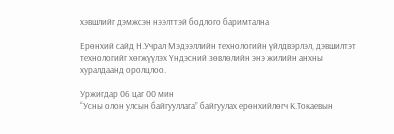хэвшлийг дэмжсэн нээлттэй бодлого баримтална

Ерөнхий сайд Н.Учрал Мэдээллийн технологийн үйлдвэрлэл, дэвшилтэт технологийг хөгжүүлэх Үндэсний зөвлөлийн энэ жилийн анхны хуралдаанд оролцлоо.

Уржигдар 06 цаг 00 мин
“Усны олон улсын байгууллага” байгуулах ерөнхийлөгч К.Токаевын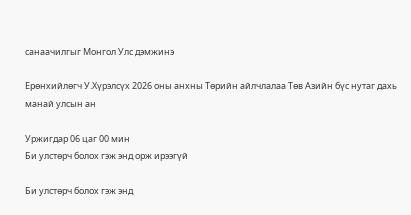санаачилгыг Монгол Улс дэмжинэ

Ерөнхийлөгч У.Хүрэлсүх 2026 оны анхны Төрийн айлчлалаа Төв Азийн бүс нутаг дахь манай улсын ан

Уржигдар 06 цаг 00 мин
Би улстөрч болох гэж энд орж ирээгүй

Би улстөрч болох гэж энд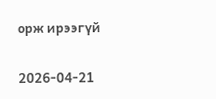орж ирээгүй

2026-04-21